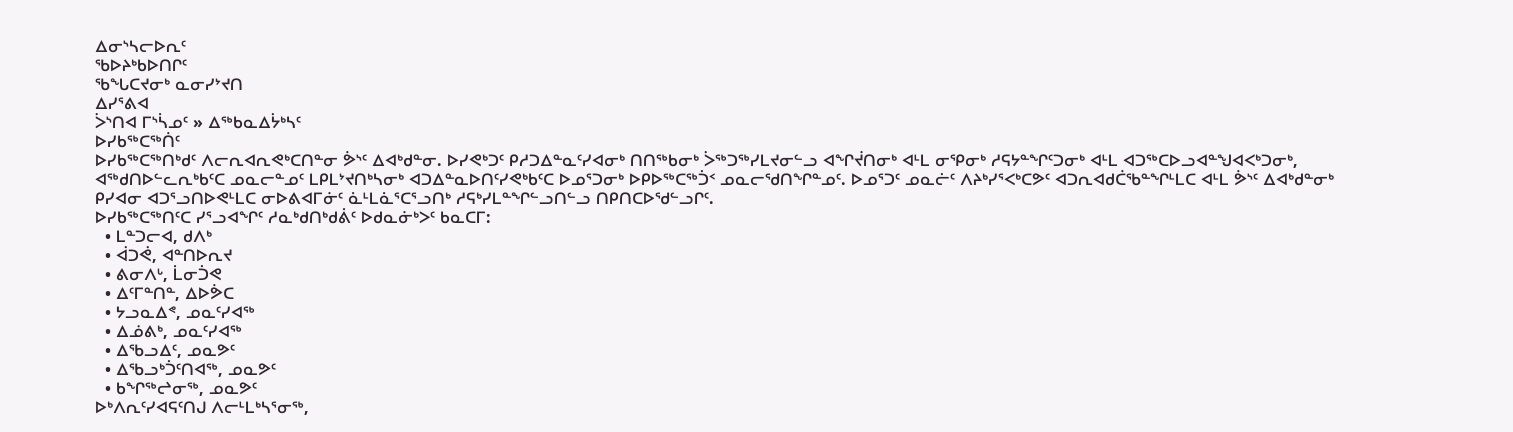ᐃᓂᔅᓴᓕᐅᕆᑦ
ᖃᐅᔨᒃᑲᐅᑎᒋᑦ
ᖃᖓᑕᔪᓂᒃ ᓇᓂᓯᔾᔪᑎ
ᐃᓯᕐᕕᐊ
ᐴᔅᑎᐊ ᒥᔅᓵᓄᑦ » ᐃᖅᑲᓇᐃᔮᒃᓴᑦ
ᐅᓯᑲᖅᑕᖅᑏᑦ
ᐅᓯᑲᖅᑕᖅᑎᒃᑯᑦ ᐱᓕᕆᐊᕆᕙᒃᑕᑎᓐᓂ ᕘᔅᑦ ᐃᐊᒃᑯᓐᓂ. ᐅᓯᕙᒃᑐᑦ ᑭᓱᑐᐃᓐᓇᑦᓯᐊᓂᒃ ᑎᑎᖅᑲᓂᒃ ᐴᖅᑐᖅᓯᒪᔪᓂᓪᓗ ᐊᖏᔫᑎᓂᒃ ᐊᒻᒪ ᓂᕿᓂᒃ ᓱᕋᔭᓐᖏᑦᑐᓂᒃ ᐊᒻᒪ ᐊᑐᖅᑕᐅᓗᐊᓐᖑᐊᐸᒃᑐᓂᒃ, ᐊᖅᑯᑎᐅᓪᓚᕆᒃᑲᑦᑕ ᓄᓇᓕᓐᓄᑦ ᒪᑭᒪᔾᔪᑎᒃᓴᓂᒃ ᐊᑐᐃᓐᓇᐅᑎᑦᓯᕙᒃᑲᑦᑕ ᐅᓄᕐᑐᓂᒃ ᐅᑭᐅᖅᑕᖅᑑᑉ ᓄᓇᓕᖁᑎᖏᓐᓄᑦ. ᐅᓄᕐᑐᑦ ᓄᓇᓖᑦ ᐱᔨᒃᓯᕐᐸᒃᑕᕗᑦ ᐊᑐᕆᐊᑯᑖᖃᓐᖏᒻᒪᑕ ᐊᒻᒪ ᕘᔅᑦ ᐃᐊᒃᑯᓐᓂᒃ ᑭᓯᐊᓂ ᐊᑐᕐᓗᑎᐅᕙᒻᒪᑕ ᓂᐅᕕᐊᒥᓃᑦ ᓈᒻᒪᓈᕐᑕᕐᓗᑎᒃ ᓱᕋᒃᓯᒪᓐᖏᓪᓗᑎᓪᓗ ᑎᑭᑎᑕᐅᖁᓪᓗᒋᑦ.
ᐅᓯᑲᖅᑕᖅᑎᑦᑕ ᓯᕐᓗᐊᖏᑦ ᓱᓇᒃᑯᑎᒃᑯᕖᑦ ᐅᑯᓇᓃᒃᐳᑦ ᑲᓇᑕᒥ:
  • ᒪᓐᑐᓕᐊ, ᑯᐱᒃ
  • ᐋᑐᕚ, ᐊᓐᑎᐅᕆᔪ
  • ᕕᓂᐱᒡ, ᒫᓂᑑᕙ
  • ᐃᑦᒥᓐᑎᓐ, ᐃᐅᕘᑕ
  • ᔭᓗᓇᐃᕝ, ᓄᓇᑦᓯᐊᖅ
  • ᐃᓅᕕᒃ, ᓄᓇᑦᓯᐊᖅ
  • ᐃᖃᓗᐃᑦ, ᓄᓇᕗᑦ
  • ᐃᖃᓗᒃᑑᑦᑎᐊᖅ, ᓄᓇᕗᑦ
  • ᑲᖏᖅᖠᓂᖅ, ᓄᓇᕗᑦ
ᐅᒃᐱᕆᑦᓯᐊᕋᑦᑎᒍ ᐱᓕᒻᒪᒃᓴᕐᓂᖅ,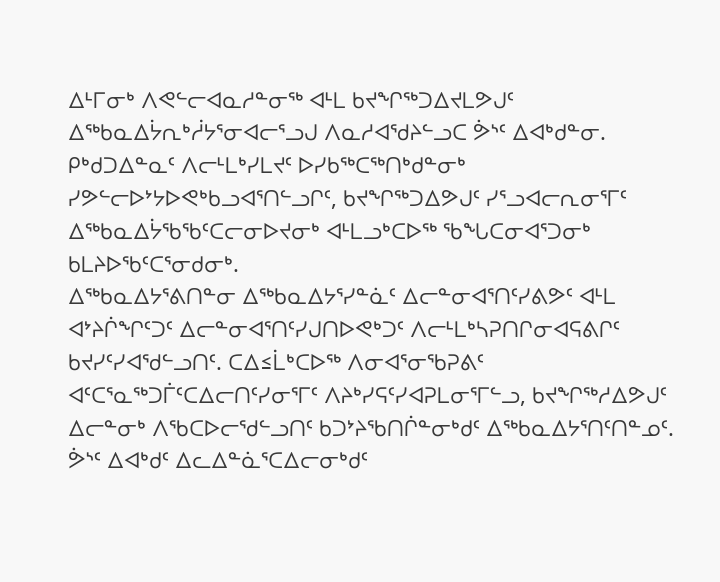ᐃᒻᒥᓂᒃ ᐱᕙᓪᓕᐊᓇᓱᓐᓂᖅ ᐊᒻᒪ ᑲᔪᖏᖅᑐᐃᔪᒪᕗᒍᑦ ᐃᖅᑲᓇᐃᔮᕆᒃᓲᔭᕐᓂᐊᓕᕐᓗᒍ ᐱᓇᓱᐊᖁᔨᓪᓗᑕ ᕘᔅᑦ ᐃᐊᒃᑯᓐᓂ. ᑭᒃᑯᑐᐃᓐᓇᑦ ᐱᓕᒻᒪᒃᓯᒪᔪᑦ ᐅᓯᑲᖅᑕᖅᑎᒃᑯᓐᓂᒃ ᓯᕗᓪᓕᐅᔾᔭᐅᕙᒃᑲᓗᐊᕐᑎᓪᓗᒋᑦ, ᑲᔪᖏᖅᑐᐃᕗᒍᑦ ᓯᕐᓗᐊᓕᕆᓂᕐᒥᑦ ᐃᖅᑲᓇᐃᔮᖃᖃᑦᑕᓕᓂᐅᔪᓂᒃ ᐊᒻᒪᓗᒃᑕᐅᖅ ᖃᖓᑕᓂᐊᕐᑐᓂᒃ ᑲᒪᔨᐅᖃᑦᑕᕐᓂᑯᓂᒃ.
ᐃᖅᑲᓇᐃᔭᕐᕕᑎᓐᓂ ᐃᖅᑲᓇᐃᔭᕐᓯᓐᓈᑦ ᐃᓕᓐᓂᐊᕐᑎᑦᓯᕕᕗᑦ ᐊᒻᒪ ᐊᔾᔨᒌᖏᑦᑐᑦ ᐃᓕᓐᓂᐊᕐᑎᑦᓯᒍᑎᐅᕙᒃᑐᑦ ᐱᓕᒻᒪᒃᓴᕈᑎᒋᓂᐊᕋᕕᒋᑦ ᑲᔪᓯᑦᓯᐊᖁᓪᓗᑎᑦ. ᑕᐃ≤ᒫᒃᑕᐅᖅ ᐱᓂᐊᕐᓂᖃᕈᕕᑦ ᐊᑦᑕᕐᓇᖅᑐᒦᑦᑕᐃᓕᑎᑦᓯᓂᕐᒥᑦ ᐱᔨᒃᓯᕋᑦᓯᐊᕈᒪᓂᕐᒥᓪᓗ, ᑲᔪᖏᖅᓱᐃᕗᒍᑦ ᐃᓕᓐᓂᒃ ᐱᖃᑕᐅᓕᖁᓪᓗᑎᑦ ᑲᑐᔾᔨᖃᑎᒌᓐᓂᒃᑯᑦ ᐃᖅᑲᓇᐃᔭᕐᑎᑦᑎᓐᓄᑦ. ᕘᔅᑦ ᐃᐊᒃᑯᑦ ᐃᓚᐃᓐᓈᕐᑕᐃᓕᓂᒃᑯᑦ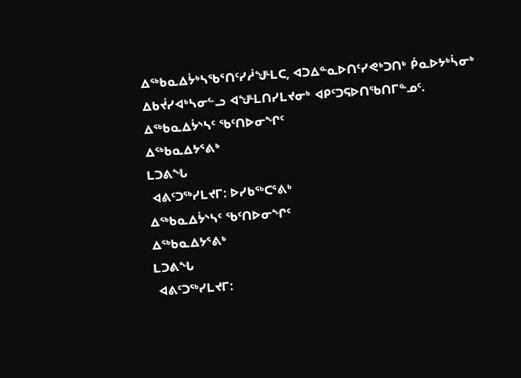ᐃᖅᑲᓇᐃᔮᒃᓴᖃᕐᑎᑦᓯᓲᖑᒻᒪᑕ, ᐊᑐᐃᓐᓇᐅᑎᑦᓯᕙᒃᑐᑎᒃ ᑮᓇᐅᔭᒃᓵᓂᒃ ᐃᑲᔫᓯᐊᒃᓴᓂᓪᓗ ᐊᖑᒻᒪᑎᓯᒪᔪᓂᒃ ᐊᑭᑦᑐᕋᐅᑎᖃᑎᒥᓐᓄᑦ.
ᐃᖅᑲᓇᐃᔮᔅᓴᑦ ᖃᑦᑎᐅᓂᖏᑦ
ᐃᖅᑲᓇᐃᔭᕐᕕᒃ
ᒪᑐᕕᖓ
 ᐊᕕᑦᑐᖅᓯᒪᔪᒥ: ᐅᓯᑲᖅᑕᕐᕕᒃ
ᐃᖅᑲᓇᐃᔮᔅᓴᑦ ᖃᑦᑎᐅᓂᖏᑦ
ᐃᖅᑲᓇᐃᔭᕐᕕᒃ
ᒪᑐᕕᖓ
 ᐊᕕᑦᑐᖅᓯᒪᔪᒥ: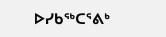ᐅᓯᑲᖅᑕᕐᕕᒃ